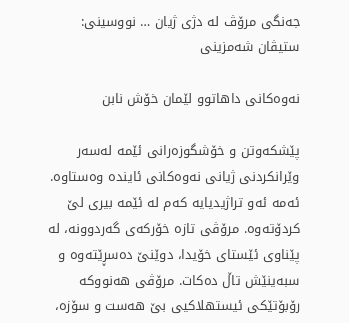جەنگی مرۆڤ لە دژی ژیان … نووسینی: ستیڤان شەمزینی

نەوەکانی داهاتوو لێمان خۆش نابن

پێشکەوتن و خۆشگوزەرانی ئێمە لەسەر وێرانکردنی ژیانی نەوەکانی ئایندە وەستاوە. ئەمە ئەو تراژیدیایە کەم لە ئێمە بیری لێ کردۆتەوە. مرۆڤی تازە خۆرکەی گەردوونە، لە پێناوی ئێستای خۆیدا، دوێنێ دەسڕێتەوە و سبەینێش تاڵ دەکات. مرۆڤی هەنووکە رۆبۆتێکی ئیستهلاکیی بێ هەست و سۆزە،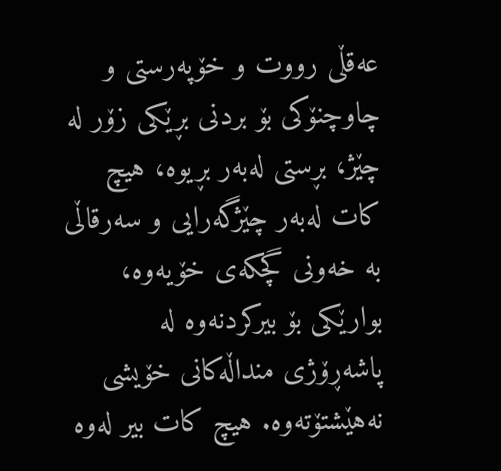عەقڵی رووت و خۆپەرستی و چاوچنۆکی بۆ بردنی بڕێکی زۆر لە چێژ، بڕستی لەبەر بڕیوە، هیچ کات لەبەر چێژگەرایی و سەرقاڵی بە خەونی گچکەی خۆیەوە، بوارێکی بۆ بیرکردنەوە لە پاشەڕۆژی منداڵەکانی خۆیشی نەهێشتۆتەوە. هیچ کات بیر لەوە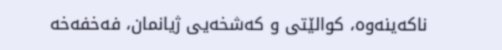ناکەینەوە، کوالێتی و کەشخەیی ژیانمان، فەخفەخە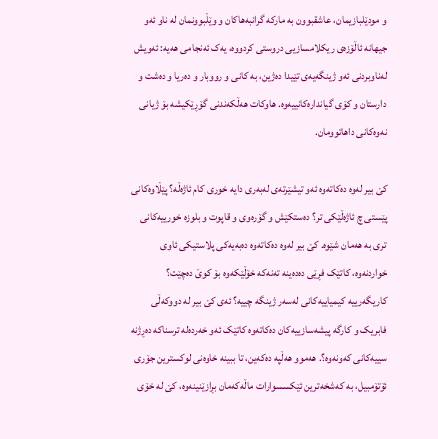و مودێلبازیمان، عاشقبوون بە مارکە گرانبەهاکان و وێڵبوونمان لە ناو ئەو جیهانە ئاڵۆزەی ریکلامسازیی دروستی کردووە، یەک ئەنجامی هەیە: ئەویش لەناوبردنی ئەو ژینگەیەی تێیدا دەژین، بە کانی و رووبار و دەریا و دەشت و دارستان و کۆی گیاندارەکانییەوە. هاوکات هەڵکەندنی گۆڕێکیشە بۆ ژیانی نەوەکانی داهاتوومان.

کێ بیر لەوە دەکاتەوە ئەو تیشێرتەی لەبەری دایە خوری کام ئاژەڵە؟ پێڵاوەکانی پێستی چ ئاژەڵێکی تر؟ دەستکێش و گۆرەوی و قاپوت و بلوزە خورییەکانی تری بە هەمان شێوە. کێ بیر لەوە دەکاتەوە دەبەیەکی پلاستیکی ئاوی خواردنەوە، کاتێک فڕێی دەدەینە تەنەکە خۆڵێکەوە بۆ کوێ دەچێت؟ کاریگەرییە کیمیاییەکانی لەسەر ژینگە چییە؟ ئەی کێ بیر لە دووکەڵی فابریک و کارگە پیشەسازییەکان دەکاتەوە کاتێک ئەو خەردەلە ترسناکە دەڕژنە سییەکانی کەونەوە؟. هەموو هەڵپە دەکەین، تا ببینە خاوەنی لوکسترین جۆری ئۆتۆمبیل، بە کەشخەترین ئێکسسوارات ماڵەکەمان بڕازێنینەوە، کێ لە خۆی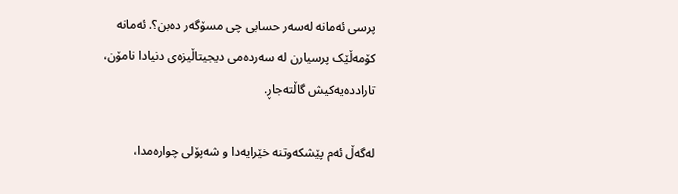پرسی ئەمانە لەسەر حسابی چی مسۆگەر دەبن؟. ئەمانە کۆمەڵێک پرسیارن لە سەردەمی دیجیتاڵیزەی دنیادا نامۆن، تاراددەیەکیش گاڵتەجاڕ.

لەگەڵ ئەم پێشکەوتنە خێرایەدا و شەپۆلی چوارەمدا،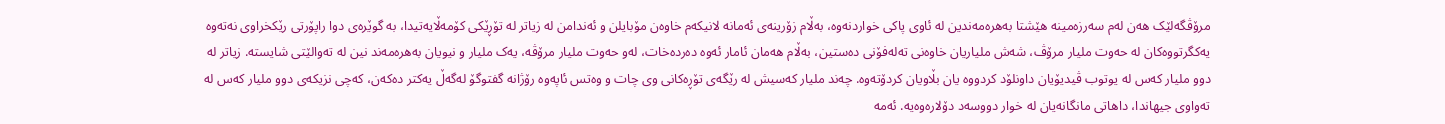مرۆڤگەلێک هەن لەم سەرزەمینە هێشتا بەهرەمەندین لە ئاوی پاکی خواردنەوە، بەڵام زۆرینەی ئەمانە لانیکەم خاوەن مۆبایلن و ئەندامن لە زیاتر لە تۆڕێکی کۆمەڵایەتیدا، بە گوێرەی دوا راپۆرتی رێکخراوی نەتەوە یەکگرتووەکان لە حەوت ملیار مرۆڤ، شەش ملیاریان خاوەنی تەلەفۆنی دەستین، بەڵام هەمان ئامار ئەوە دەردەخات، لەو حەوت ملیار مرۆڤە، یەک ملیار و نیویان بەهرەمەند نین لە تەوالێتی شایستە. زیاتر لە دوو ملیار کەس لە یوتوب ڤیدیۆیان داونلۆد کردووە یان بڵاویان کردۆتەوە. چەند ملیار کەسیش لە رێگەی تۆڕەکانی وی چات و وەتس ئاپەوە رۆژانە گفتوگۆ لەگەڵ یەکتر دەکەن، کەچی نزیکەی دوو ملیار کەس لە تەواوی جیهاندا، داهاتی مانگانەیان لە خوار دووسەد دۆلارەوەیە. ئەمە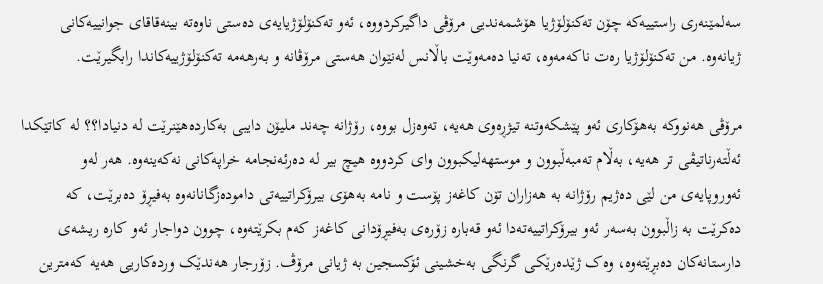سەلمێنەری راستییەکە چۆن تەکنۆلۆژیا هۆشمەندیی مرۆڤی داگیرکردووە، ئەو تەکنۆلۆژیایەی دەستی ناوەتە بینەقاقای جوانییەکانی ژیانەوە. من تەکنۆلۆژیا رەت ناکەمەوە، تەنیا دەمەوێت باڵانس لەنێوان هەستی مرۆڤانە و بەرهەمە تەکنۆلۆژییەکاندا رابگیرێت.

مرۆڤی هەنووکە بەهۆکاری ئەو پێشکەوتنە تیژڕەوی هەیە، تەوەزل بووە، رۆژانە چەند ملیۆن دایبی بەکاردەهێنرێت لە دنیادا؟؟ لە کاتێکدا ئەڵتەرناتیڤی تر هەیە، بەڵام تەمبەڵبوون و موستهەلیکبوون وای کردووە هیچ بیر لە دەرئەنجامە خراپەکانی نەکەینەوە. هەر لەو ئەوروپایەی من لێی دەژیم رۆژانە بە هەزاران تۆن کاغەز پۆست و نامە بەهۆی بیرۆکراتییەتی دامودەزگانانەوە بەفیڕۆ دەبرێت، کە دەکرێت بە زاڵبوون بەسەر ئەو بیرۆکراتییەتەدا ئەو قەبارە زۆرەی بەفیڕۆدانی کاغەز کەم بکرێتەوە، چوون دواجار ئەو کارە ریشەی دارستانەکان دەبڕێتەوە، وەک ژێدەرێکی گرنگی بەخشینی ئۆکسجین بە ژیانی مرۆڤ. زۆرجار هەندێک وردەکاریی هەیە کەمترین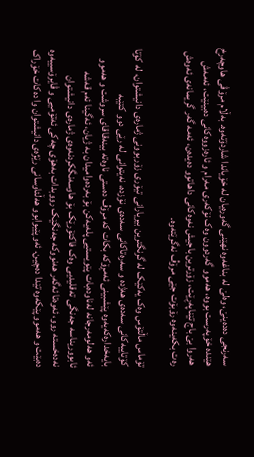سەرنجی دەدەینێ، وەلێ لە بناغەوە نهێنی گەورەیان لە خۆیاندا شاردۆتەوە. بەڵام مرۆڤی هاوچەرخ هێندە خۆپەرست بووە، هەموو گەردوون وەک نۆکەری مەرام و ئارەزووەکانی دەبینێت، ئەمەش هەروا بێ باج تێناپەڕێت، زۆرترین باجیش نەوەکانی داهاتوو دەیدەن، ئەمە گەر گریمانەی ئەوەش رەت بکەینەوە رۆبۆت جێی مرۆڤ نەگرێتەوە.

تۆماس ماڵتۆس وەک یەکێک لە گرنگترین بیریارانی تیۆری زۆربوونی ژمارەی دانیشتوان، لە کۆتا کۆتاییەکانی سەدەی هەژدە و سەرەتاکانی سەدەی نۆزدە، نەیتوانی لە رێی دوو کتێبە بایەخدارەکەیەوە پێشبینی ئەمڕۆکە بکات کە مرۆڤ دەستی ناوەتە بینەقاقای سروشت و هەموو ئەو هەلومەرجانە لەناودەبات پێویستیی پلەیەکن بۆ بەردەوامیدان بە ژیان، ئەگینا ئەم قەشە ئابووریناسە جەنگی تەقلیدیی وەک فاکتۆرێک بۆ هاوسەنگکردنەوەی ژمارەی دانیشتوان نەدەخستە روو، ئەوەتا ئەگەر هەنووکە جەنگێک رووبدات بەهۆی چەکی ئەتۆمیی و ڤایرۆسییەوە دەبێت و هەموو پێکەوە تێدا دەچین. ئەو پێیوابوو هەڵئاوسانی رێژەی دانیشتوان وا دەکات خۆراک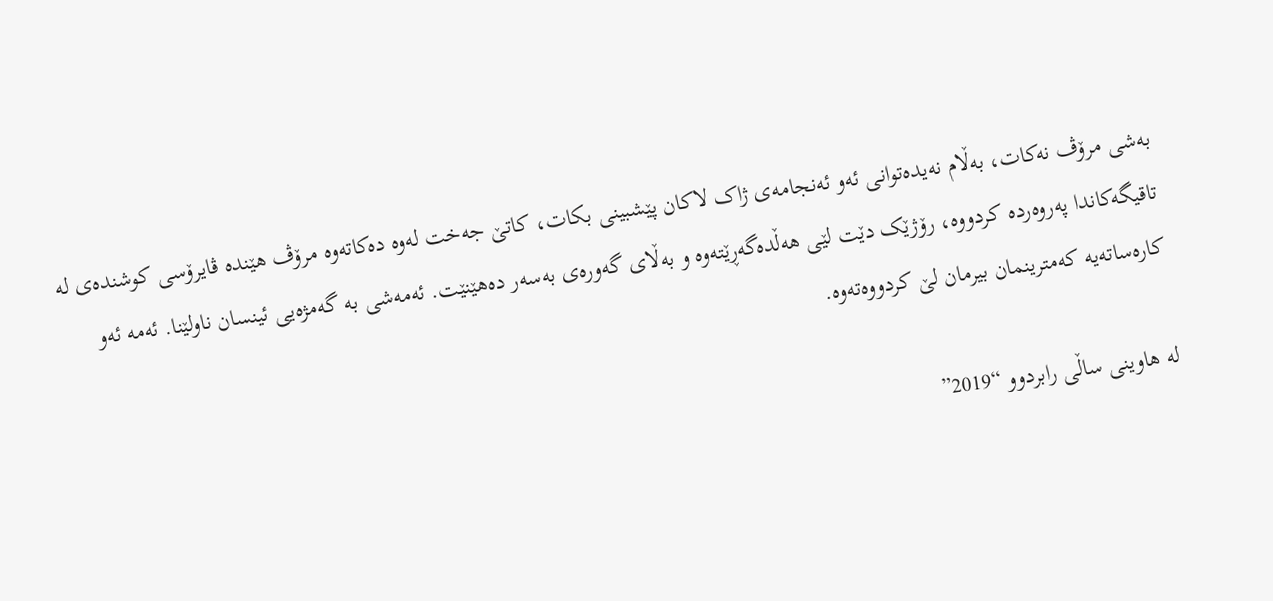بەشی مرۆڤ نەکات، بەڵام نەیدەتوانی ئەو ئەنجامەی ژاک لاکان پێشبینی بکات، کاتێ جەخت لەوە دەکاتەوە مرۆڤ هێندە ڤایرۆسی کوشندەی لە تاقیگەکاندا پەروەردە کردووە، رۆژێک دێت لێی هەڵدەگەڕێتەوە و بەڵای گەورەی بەسەر دەهێنێت. ئەمەشی بە گەمژەیی ئینسان ناولێنا. ئەمە ئەو کارەساتەیە کەمترینمان بیرمان لێ کردووەتەوە.

لە هاوینی ساڵی رابردوو “2019”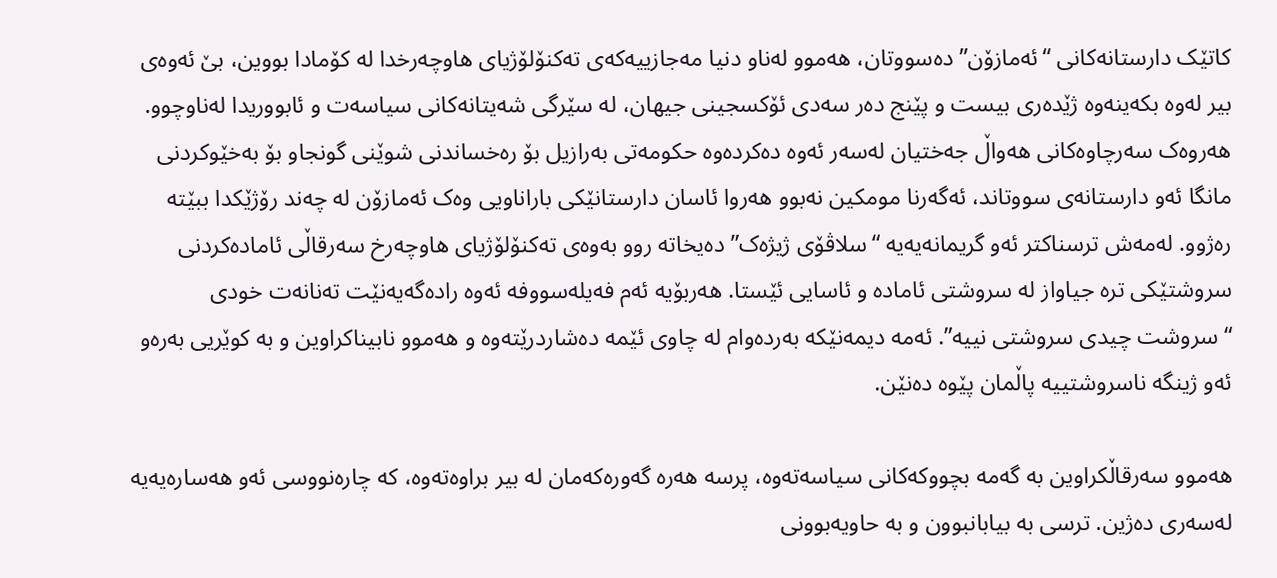کاتێک دارستانەکانی “ئەمازۆن” دەسووتان، هەموو لەناو دنیا مەجازییەکەی تەکنۆلۆژیای هاوچەرخدا لە کۆمادا بووین، بێ ئەوەی بیر لەوە بکەینەوە ژێدەری بیست و پێنج دەر سەدی ئۆکسجینی جیهان، لە سێرگی شەیتانەکانی سیاسەت و ئابووریدا لەناوچوو. هەروەک سەرچاوەکانی هەواڵ جەختیان لەسەر ئەوە دەکردەوە حکومەتی بەرازیل بۆ رەخساندنی شوێنی گونجاو بۆ بەخێوکردنی مانگا ئەو دارستانەی سووتاند، ئەگەرنا مومکین نەبوو هەروا ئاسان دارستانێکی باراناویی وەک ئەمازۆن لە چەند رۆژێکدا ببێتە رەژوو. لەمەش ترسناکتر ئەو گریمانەیەیە “سلاڤۆی ژیژەک” دەیخاتە روو بەوەی تەکنۆلۆژیای هاوچەرخ سەرقاڵی ئامادەکردنی سروشتێکی ترە جیاواز لە سروشتی ئامادە و ئاسایی ئێستا. هەربۆیە ئەم فەیلەسووفە ئەوە رادەگەیەنێت تەنانەت خودی “سروشت چیدی سروشتی نییە”. ئەمە دیمەنێکە بەردەوام لە چاوی ئێمە دەشاردرێتەوە و هەموو نابیناکراوین و بە کوێریی بەرەو ئەو ژینگە ناسروشتییە پاڵمان پێوە دەنێن.

هەموو سەرقاڵکراوین بە گەمە بچووکەکانی سیاسەتەوە، پرسە هەرە گەورەکەمان لە بیر براوەتەوە، کە چارەنووسی ئەو هەسارەیەیە لەسەری دەژین. ترسی بە بیابانبوون و بە حاویەبوونی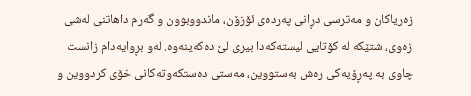زەریاکان و مەترسی دڕانی پەردەی ئۆزۆن، ماندووبوون و گەرم داهاتنی لەشی زەوی، شتێکە لە کۆتایی لیستەکەدا بیری لێ دەکەینەوە. لەو بڕوایەدام زانست چاوی بە پەڕۆیەکی رەش بەستووین، مەستی دەستکەوتەکانی خۆی کردووین و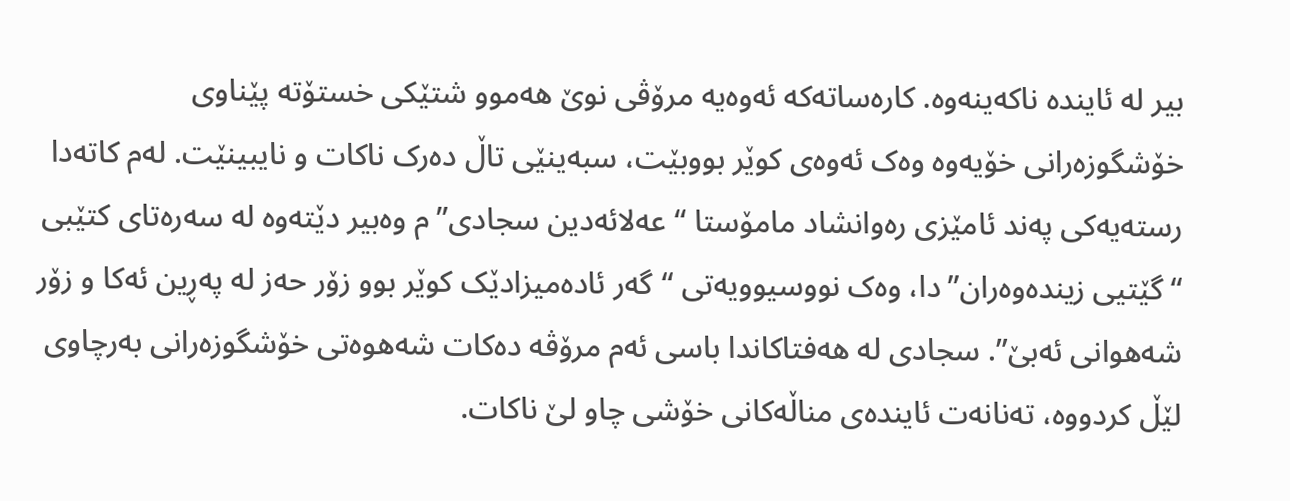بیر لە ئایندە ناکەینەوە. کارەساتەکە ئەوەیە مرۆڤی نوێ هەموو شتێکی خستۆتە پێناوی خۆشگوزەرانی خۆیەوە وەک ئەوەی کوێر بووبێت، سبەینێی تاڵ دەرک ناکات و نایبینێت. لەم کاتەدا رستەیەکی پەند ئامێزی رەوانشاد مامۆستا “عەلائەدین سجادی”م وەبیر دێتەوە لە سەرەتای کتێبی “گێتیی زیندەوەران”دا، وەک نووسیوویەتی “گەر ئادەمیزادێک کوێر بوو زۆر حەز لە پەڕین ئەکا و زۆر شەهوانی ئەبێ”. سجادی لە هەفتاکاندا باسی ئەم مرۆڤە دەکات شەهوەتی خۆشگوزەرانی بەرچاوی لێڵ کردووە، تەنانەت ئایندەی مناڵەکانی خۆشی چاو لێ ناکات.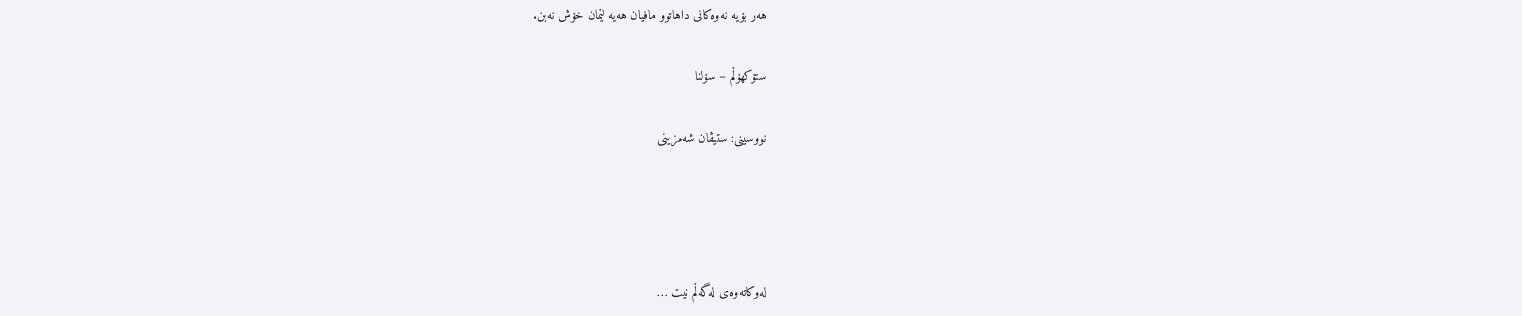هەر بۆیە نەوەکانی داهاتوو مافیان هەیە لێمان خۆش نەبن.

ستۆکهۆڵم – سۆلنا

نووسینی: ستیڤان شەمزینی




لەوکاتەوەى لەگەڵم نیت …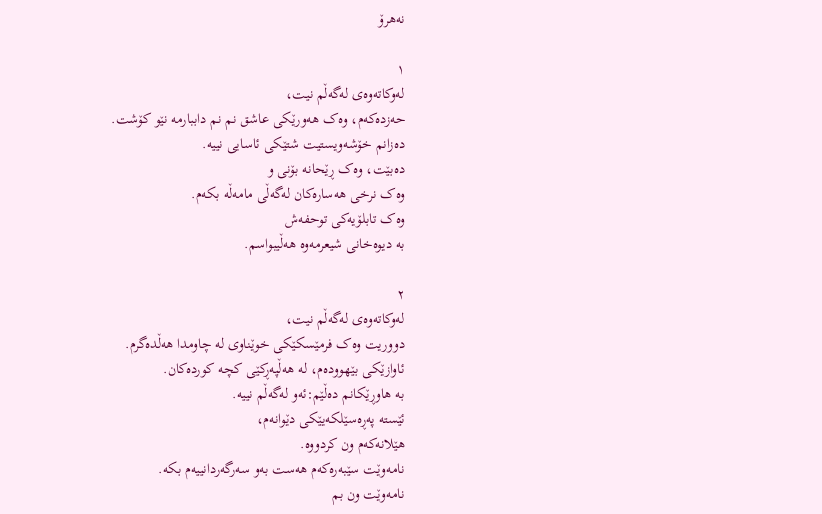نەهرۆ

۱
لەوکاتەوەى لەگەڵم نیت،
حەزدەکەم، وەک هەورێکى عاشق نم نم داببارمە نێو کۆشت.
دەزانم خۆشەویستیت شتێکى ئاسایی نییە.
دەبێت، وەک ڕێحانە بۆنى و
وەک نرخى هەسارەکان لەگەڵى مامەڵە بکەم.
وەک تابلۆیەکى توحفەش
بە دیوەخانى شیعرمەوە هەڵیبواسم.

۲
لەوکاتەوەى لەگەڵم نیت،
دووریت وەک فرمێسکێکى خوێناوى لە چاومدا هەڵدەگرم.
ئاوازێکى بێهوودەم، لە هەڵپەڕکێی کچە کوردەکان.
بە هاوڕێکانم دەڵێم:ئەو لەگەڵم نییە.
ئێستە پەڕەسێلکەیێکى دێوانەم،
هێلانەکەم ون کردووە.
نامەوێت سێبەرەکەم هەست بەو سەرگەردانییەم بکە.
نامەوێت ون بم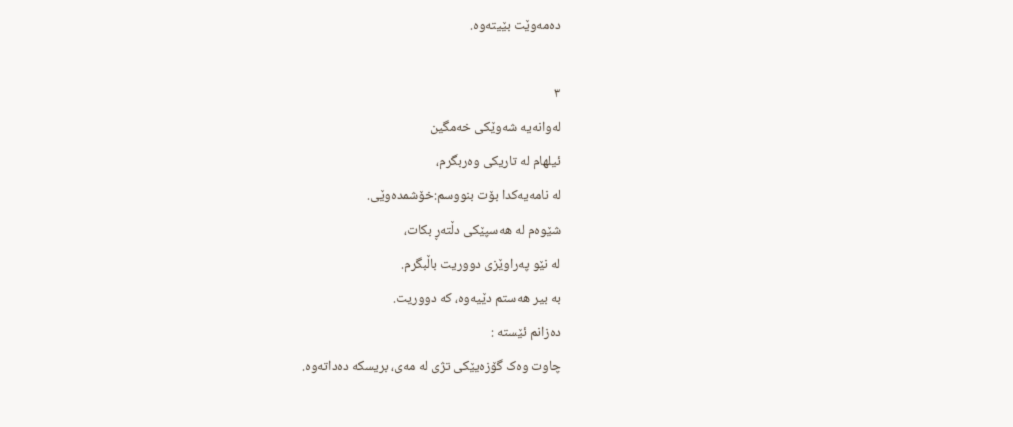دەمەوێت بێیتەوە.

۳
لەوانەیە شەوێکى خەمگین
ئیلهام لە تاریکى وەربگرم،
لە نامەیەکدا بۆت بنووسم:خۆشمدەوێی.
شێوەم لە هەسپێکى دڵتەڕ بکات،
لە نێو پەراوێزى دووریت باڵبگرم.
بە بیر هەستم دێیەوە، کە دووریت.
دەزانم ئێستە :
چاوت وەک گۆزەیێکى تژی لە مەى، بریسکە دەداتەوە.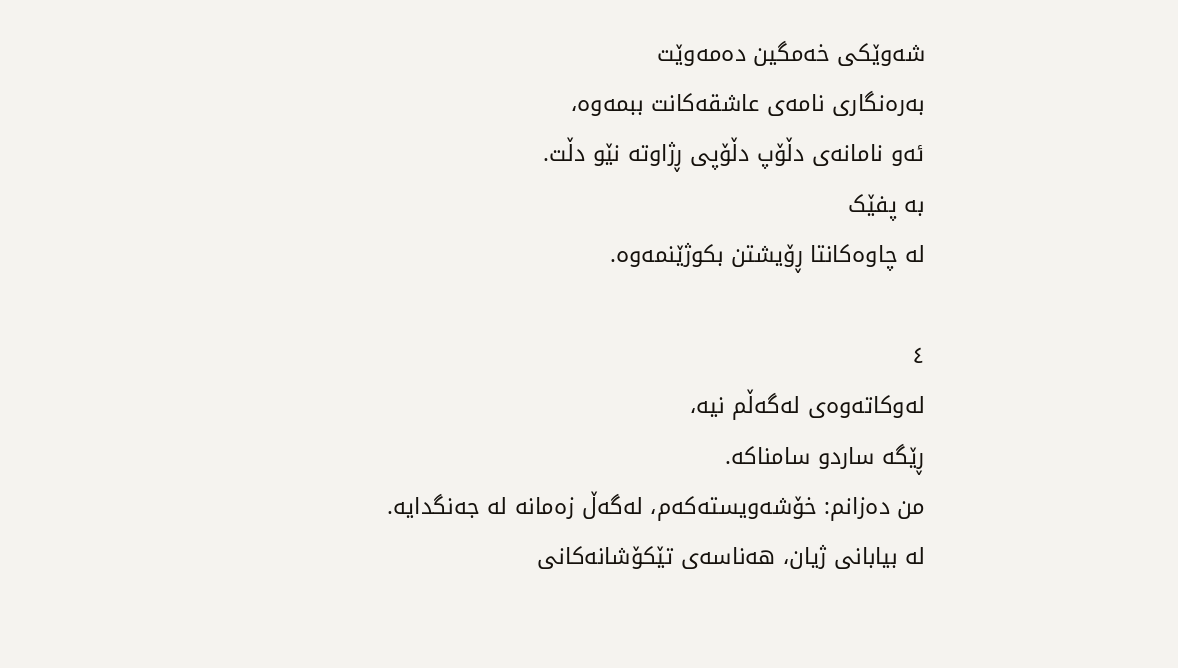شەوێکى خەمگین دەمەوێت
بەرەنگارى نامەى عاشقەکانت ببمەوە،
ئەو نامانەی دڵۆپ دڵۆپی ڕژاوتە نێو دڵت.
بە پفێک
لە چاوەکانتا ڕۆیشتن بکوژێنمەوە.

٤
لەوکاتەوەى لەگەڵم نیە،
ڕێگە ساردو سامناکە.
من دەزانم: خۆشەویستەکەم، لەگەڵ زەمانە لە جەنگدایە.
لە بیابانى ژیان، هەناسەى تێکۆشانەکانى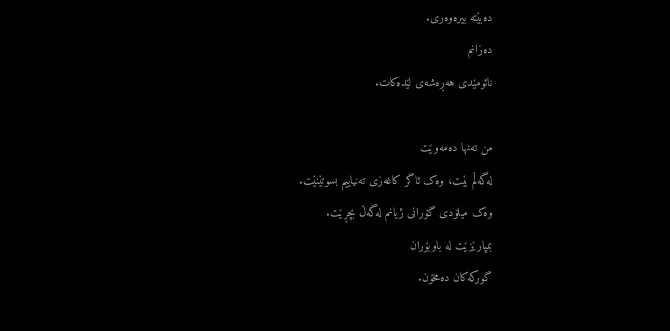دەبێتە بیرەوەرى.
دەزانم
نائومێدى هەڕەشەى لێدەکات.

من تەنها دەمەوێت
لەگەڵم بێت، وەک ئاگر کاغەزى تەنیاییم بسوتێنێت.
وەک میلۆدى گۆرانى ژیانم لەگەڵ بچڕێت.
بمپارێزێت لە باوبۆران
گورکەکان دەمخۆن.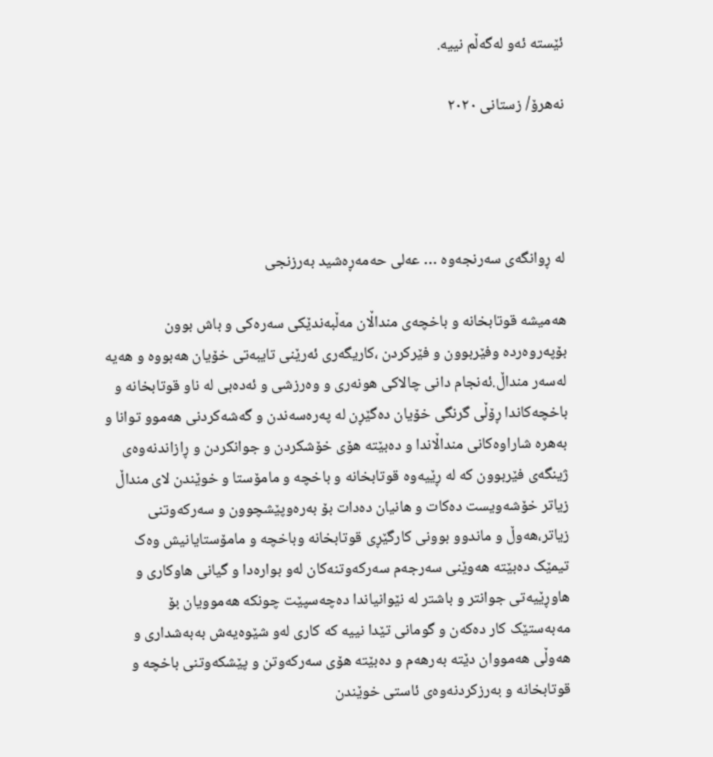ئێستە ئەو لەگەڵم نییە.

نەهرۆ/ زستانی ۲۰۲۰




لە ڕوانگەی سەرنجەوە … عەلی حەمەڕەشید بەرزنجی

ھەمیشە قوتابخانە و باخچەی منداڵان مەڵبەندێکی سەرەکی و باش بوون بۆپەروەردە وفێربوون و فێرکردن ،کاریگەری ئەرێنی تایبەتی خۆیان ھەبووە و ھەیە لەسەر منداڵ.ئەنجام دانی چالاکی ھونەری و وەرزشی و ئەدەبی لە ناو قوتابخانە و باخچەکاندا ڕۆڵی گرنگی خۆیان دەگێڕن لە پەرەسەندن و گەشەکردنی ھەموو توانا و بەھرە شاراوەکانی منداڵاندا و دەبێتە ھۆی خۆشکردن و جوانکردن و ڕازاندنەوەی ژینگەی فێربوون کە لە ڕێیەوە قوتابخانە و باخچە و مامۆستا و خوێندن لای منداڵ زیاتر خۆشەویست دەکات و ھانیان دەدات بۆ بەرەوپێشچوون و سەرکەوتنی زیاتر،ھەوڵ و ماندوو بوونی کارگێڕی قوتابخانە وباخچە و مامۆستایانیش وەک تیمێک دەبێتە ھەوێنی سەرجەم سەرکەوتنەکان لەو بوارەدا و گیانی ھاوکاری و ھاوڕێیەتی جوانتر و باشتر لە نێوانیاندا دەچەسپێت چونکە ھەموویان بۆ مەبەستێک کار دەکەن و گومانی تێدا نییە کە کاری لەو شێوەیەش بەبەشداری و ھەوڵی ھەمووان دێتە بەرھەم و دەبێتە ھۆی سەرکەوتن و پێشکەوتنی باخچە و قوتابخانە و بەرزکردنەوەی ئاستی خوێندن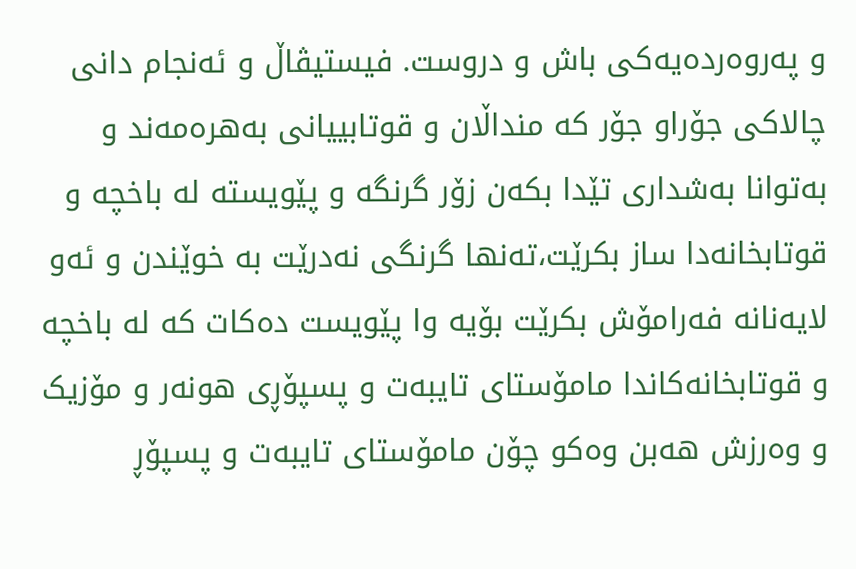و پەروەردەیەکی باش و دروست. فیستیڤاڵ و ئەنجام دانی چالاکی جۆراو جۆر کە منداڵان و قوتابییانی بەھرەمەند و بەتوانا بەشداری تێدا بکەن زۆر گرنگە و پێویستە لە باخچە و قوتابخانەدا ساز بکرێت،تەنھا گرنگی نەدرێت بە خوێندن و ئەو لایەنانە فەرامۆش بکرێت بۆیە وا پێویست دەکات کە لە باخچە و قوتابخانەکاندا مامۆستای تایبەت و پسپۆڕی ھونەر و مۆزیک و وەرزش ھەبن وەکو چۆن مامۆستای تایبەت و پسپۆڕ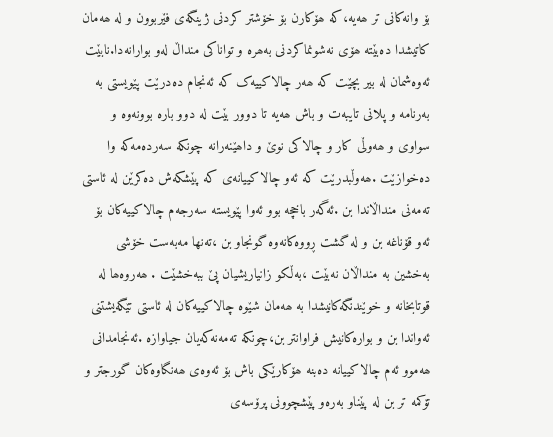بۆ وانەکانی تر ھەیە،کە ھۆکارن بۆ خۆشتر کردنی ژینگەی فێربوون و لە ھەمان کاتیشدا دەبێتە ھۆی نەشونماکردنی بەھرە و تواناکی منداڵ لەو بوارانەدا.نابێت ئەوەشمان لە بیر بچێت کە ھەر چالاکییەک کە ئەنجام دەدرێت پێویستی بە بەرنامە و پلانی تایبەت و باش ھەیە تا دوور بێت لە دوو بارە بوونەوە و سواوی و ھەوڵی کار و چالاکی نوێ و داھێنەرانە چونکە سەردەمەکە وا دەخوازێت .ھەوڵبدرێت کە ئەو چالاکییانەی کە پێشکەش دەکرێن لە ئاستی تەمەنی منداڵاندا بن .ئەگەر باخچە بوو ئەوا پێویستە سەرجەم چالاکییەکان بۆ ئەو قۆناغە بن و لە گشت ڕووەکانەوە گونجاو بن ،تەنھا مەبەست خۆشی بەخشین بە منداڵان نەبێت ،بەڵکو زانیاریشیان پێ ببەخشێت . ھەروەھا لە قوتابخانە و خوێندنگەکانیشدا بە ھەمان شێوە چالاکییەکان لە ئاستی تێگەیشتنی ئەواندا بن و بوارەکانیش فراوانتر بن،چونکە تەمەنەکەیان جیاوازە .ئەنجامدانی ھەموو ئەم چالاکییانە دەبنە ھۆکارێکی باش بۆ ئەوەی ھەنگاوەکان گورجتر و تۆکمە تر بن لە پێناو بەرەو پێشچوونی پرۆسەی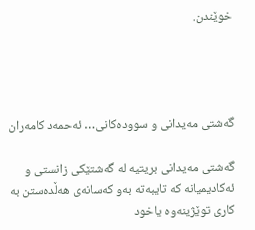خوێندن.




گەشتی مەیدانی و سوودەکانی… ئەحمەد کامەران

گەشتی مەیدانی بریتیە لە گەشتێکی زانستی و ئەکادیمیانە کە تایبەتە بەو کەسانەی هەڵدەستن بە کاری توێژینەوە یاخود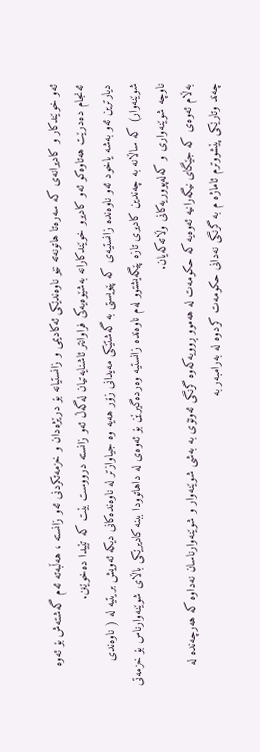ئەو خوێندکار و کادیرانەی کە سەرەتا هاتونەتە نێو ناوەندێکی ئەکادیمی و زانستیانە بۆ درێژەدان و خزمەتکردنی ئەو زانستە ، هەڵبەتە ئەم گەشتەش بۆ ئەوە ئەنجام دەدرێت هەتاوەکو ئەو کادیرو خوێندکارانە بەشێوەیەکی فراوانتر ئاشنایەتیان لەگەڵ ئەو زانستە درووست بێت کە تێیدا دەخوێنن.
دیارترین ئەو بەشە یاخود ئەو ناوەندە زانستیەی کە پێویستی بە گەشتێکی مەیدانی زۆر هەیە وە جیاوازتر لە ناوەندەکانی دیکە ئەویش بریتیە لە ( ناوەندی شوێنەوار) کە ساڵانە بە چەندین کادیری تازە پێگەیشتوو لەم ناوەندە زانستیە وەردەگیرێن بۆ ئەوەی لە داهاتوودا ببنە کادیرێکی باڵای شوێنەوارناس بۆ خزمەتی ناوچە شوێنەواری و کەلەپووریەکانی وڵاتەکەیان.
بەڵام ئەوەی کە جێگای نیگەرانیە ئەوەیە کە حکومەت لە هەموو ڕوویەکەوە گرنگی ئەوتۆی بە بەشی شوێنەوار و شوێنەوارناسان نەداوە کە هەرچەندە لە چەند وتارێکی پێشووترم ئاماژە م بە گرنگی نەدانی حکومەت کردوە لە بەرامبەر بە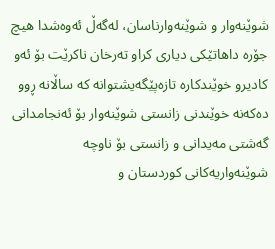شوێنەوار و شوێنەوارناسان، لەگەڵ ئەوەشدا هیچ جۆرە داهاتێکی دیاری کراو تەرخان ناکرێت بۆ ئەو کادیرو خوێندکارە تازەپێگەیشتوانە کە ساڵانە ڕوو دەکەنە خوێندنی زانستی شوێنەوار بۆ ئەنجامدانی گەشتی مەیدانی و زانستی بۆ ناوچە شوێنەواریەکانی کوردستان و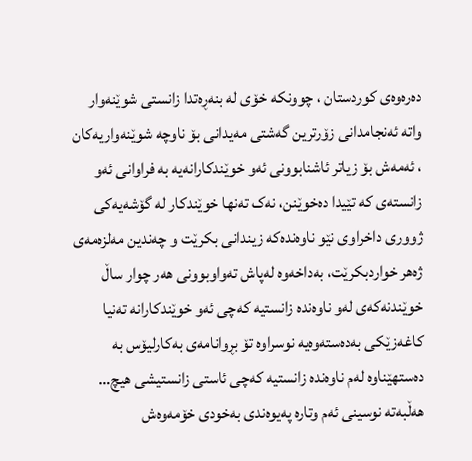دەرەوەی کوردستان ، چوونکە خۆی لە بنەڕەتدا زانستی شوێنەوار واتە ئەنجامدانی زۆرترین گەشتی مەیدانی بۆ ناوچە شوێنەواریەکان ، ئەمەش بۆ زیاتر ئاشنابوونی ئەو خوێندکارانەیە بە فراوانی ئەو زانستەی کە تێیدا دەخوێنن، نەک تەنها خوێندکار لە گۆشەیەکی ژووری داخراوی نێو ناوەندەکە زیندانی بکرێت و چەندین مەلزەمەی ژەهر خواردبکرێت، بەداخەوە لەپاش تەواوبوونی هەر چوار ساڵ خوێندنەکەی لەو ناوەندە زانستیە کەچی ئەو خوێندکارانە تەنیا کاغەزێکی بەدەستەوەیە نوسراوە تۆ بڕوانامەی بەکارلیۆس بە دەستهێناوە لەم ناوەندە زانستیە کەچی ئاستی زانستیشی هیچ…
هەڵبەتە نوسینی ئەم وتارە پەیوەندی بەخودی خۆمەوەش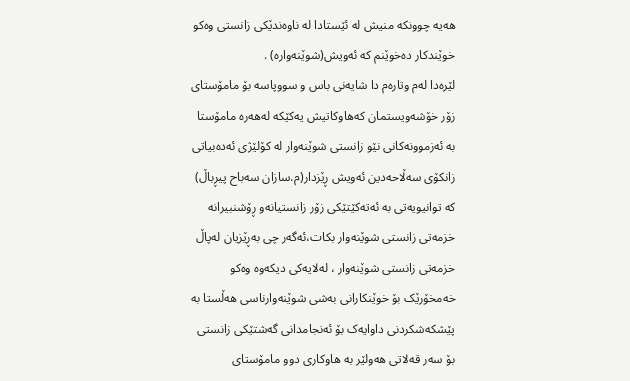هەیە چوونکە منیش لە ئێستادا لە ناوەندێکی زانستی وەکو خوێندکار دەخوێنم کە ئەویش(شوێنەوارە) .
لێرەدا لەم وتارەم دا شایەنی باس و سووپاسە بۆ مامۆستای زۆر خۆشەویستمان کەهاوکاتیش یەکێکە لەهەرە مامۆستا بە ئەزموونەکانی نێو زانستی شوێنەوار لە کۆلێژی ئەدەبیاتی زانکۆی سەڵاحەدین ئەویش ڕێزدار(م.سازان سەباح پیڕباڵ) کە توانیویەتی بە ئەتەکێتێکی زۆر زانستیانەو ڕۆشنبیرانە خزمەتی زانستی شوێنەوار بکات،ئەگەر چی بەڕێزیان لەپاڵ خزمەتی زانستی شوێنەوار ، لەلایەکی دیکەوە وەکو خەمخۆرێک بۆ خوێنکارانی بەشی شوێنەوارناسی هەڵستا بە پێشکەشکردنی داوایەک بۆ ئەنجامدانی گەشتێکی زانستی بۆ سەر قەلاتی هەولێر بە هاوکاری دوو مامۆستای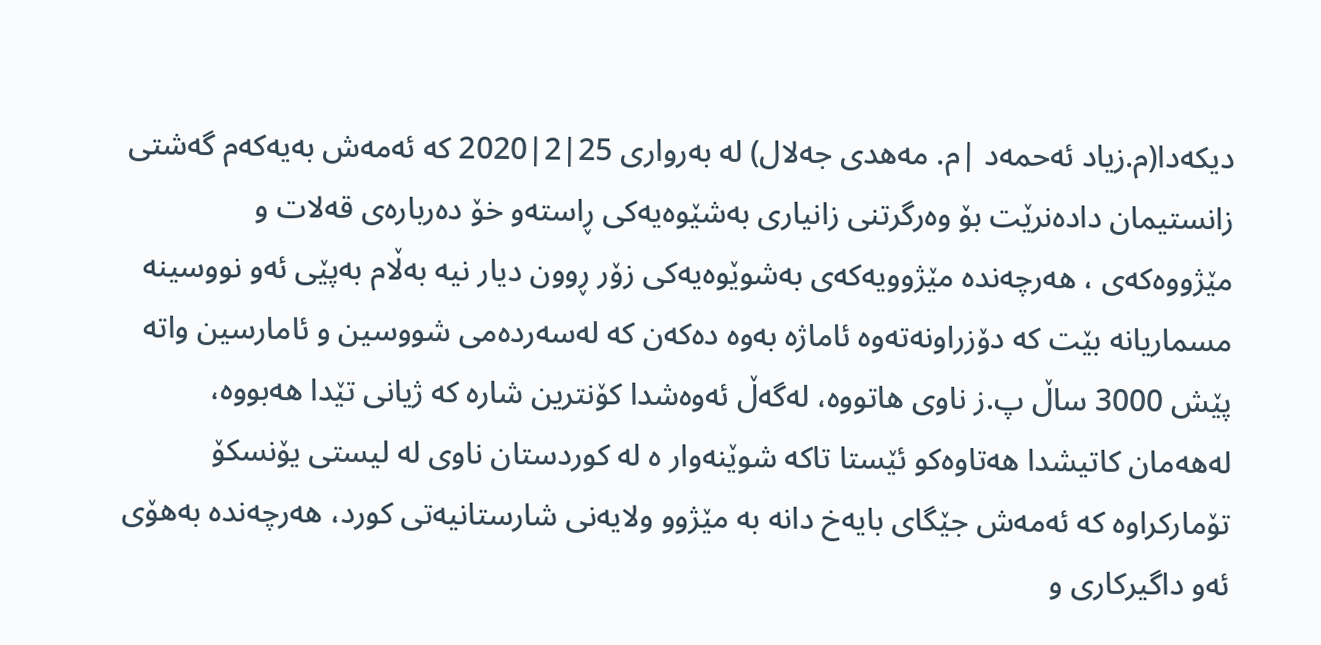دیکەدا(م.زیاد ئەحمەد |م. مەهدی جەلال) لە بەرواری 25|2|2020 کە ئەمەش بەیەکەم گەشتی زانستیمان دادەنرێت بۆ وەرگرتنی زانیاری بەشێوەیەکی ڕاستەو خۆ دەربارەی قەلات و مێژووەکەی ، هەرچەندە مێژوویەکەی بەشوێوەیەکی زۆر ڕوون دیار نیە بەڵام بەپێی ئەو نووسینە مسماریانە بێت کە دۆزراونەتەوە ئاماژە بەوە دەکەن کە لەسەردەمی شووسین و ئامارسین واتە پێش 3000 ساڵ پ.ز ناوی هاتووە، لەگەڵ ئەوەشدا کۆنترین شارە کە ژیانی تێدا هەبووە، لەهەمان کاتیشدا هەتاوەکو ئێستا تاکە شوێنەوار ە لە کوردستان ناوی لە لیستی یۆنسکۆ تۆمارکراوە کە ئەمەش جێگای بایەخ دانە بە مێژوو ولایەنی شارستانیەتی کورد، هەرچەندە بەهۆی ئەو داگیرکاری و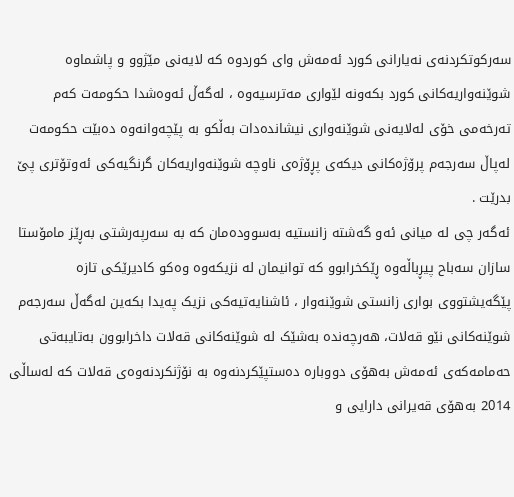سەرکوتکردنەی نەیارانی کورد ئەمەش وای کوردوە کە لایەنی مێژوو و پاشماوە شوێنەواریەکانی کورد بکەونە لێواری مەترسیەوە ، لەگەڵ ئەوەشدا حکومەت کەم تەرخەمی خۆی لەلایەنی شوێنەواری نیشاندەدات بەڵکو بە پێچەوانەوە دەبێت حکومەت لەپاڵ سەرجەم پرۆژەکانی دیکەی پڕۆژەی ناوچە شوێنەواریەکان گرنگیەکی ئەوتۆتری پێ بدرێت .
ئەگەر چی لە میانی ئەو گەشتە زانستیە بەسوودەمان کە بە سەرپەرشتی بەڕێز مامۆستا سازان سەباح پیڕباڵەوە ڕێکخرابوو کە توانیمان لە نزیکەوە وەکو کادیرێکی تازە پێگەیشتووی بواری زانستی شوێنەوار ، ئاشنایەتیەکی نزیک پەیدا بکەین لەگەڵ سەرجەم شوێنەکانی نێو قەلات، هەرچەندە بەشێک لە شوێنەکانی قەلات داخرابوون بەتایبەتی حەمامەکەی ئەمەش بەهۆی دووبارە دەستپێکردنەوە بە نۆژنکردنەوەی قەلات کە لەساڵی 2014 بەهۆی قەیرانی دارایی و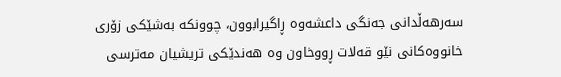سەرهەڵدانی جەنگی داعشەوە ڕاگیرابوون، چوونکە بەشێکی زۆری خانووەکانی نێو قەلات ڕووخاون وە هەندێکی تریشیان مەترسی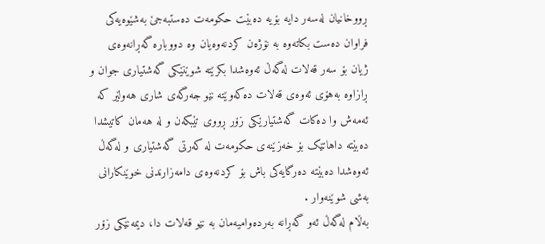ڕووخانیان لەسەر دایە بۆیە دەبێت حکومەت دەستبەجێ بەشێوەیەکی فراوان دەست بکاتەوە بە نۆژەن کردنەوەیان وە دووبارە گەڕانەوەی ژیان بۆ سەر قەلات لەگەڵ ئەوەشدا بکرێتە شوێنێکی گەشتیاری جوان و ڕازاوە بەهۆی ئەوەی قەلات دەکەوێتە نێو جەرگەی شاری هەولێر کە ئەمەش وا دەکات گەشتیارێکی زۆر ڕووی تێبکەن و لە هەمان کاتیشدا دەبێتە داهاتێک بۆ خەزێنەی حکومەت لە کەرتی گەشتیاری و لەگەڵ ئەوەشدا دەبێتە دەرگایەکی باش بۆ کردنەوەی دامەزارندنی خوێنکارانی بەشی شوێنەوار .
بەڵام لەگەڵ ئەو گەڕانە بەردەوامیەمان بە نێو قەلات دا، دیمەنێکی زۆر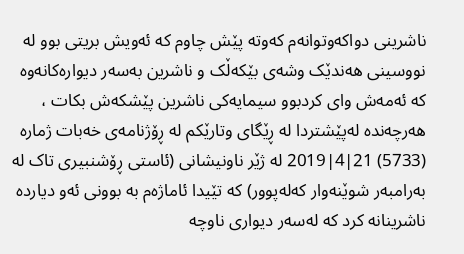ناشرینی دواکەوتوانەم کەوتە پێش چاوم کە ئەویش بریتی بوو لە نووسینی هەندێک وشەی بێکەڵک و ناشرین بەسەر دیوارەکانەوە کە ئەمەش وای کردبوو سیمایەکی ناشرین پێشکەش بکات ، هەرچەندە لەپێشتردا لە ڕێگای وتارێکم لە ڕۆژنامەی خەبات ژمارە (5733) 21|4|2019 لە ژێر ناونیشانی (ئاستی ڕۆشنبیری تاک لە بەرامبەر شوێنەوار کەلەپوور) کە تێیدا ئاماژەم بە بوونی ئەو دیاردە ناشرینانە کرد کە لەسەر دیواری ناوچە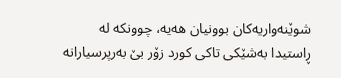شوێنەواریەکان بوونیان هەیە، چوونکە لە ڕاستیدا بەشێکی تاکی کورد زۆر بێ بەرپرسیارانە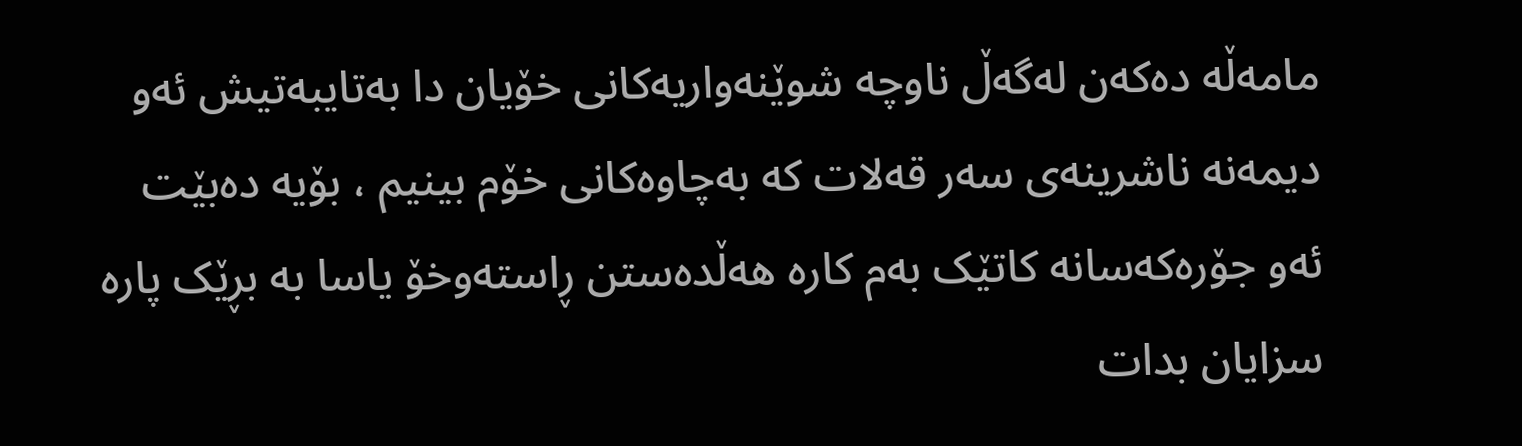مامەڵە دەکەن لەگەڵ ناوچە شوێنەواریەکانی خۆیان دا بەتایبەتیش ئەو دیمەنە ناشرینەی سەر قەلات کە بەچاوەکانی خۆم بینیم ، بۆیە دەبێت ئەو جۆرەکەسانە کاتێک بەم کارە هەڵدەستن ڕاستەوخۆ یاسا بە بڕێک پارە سزایان بدات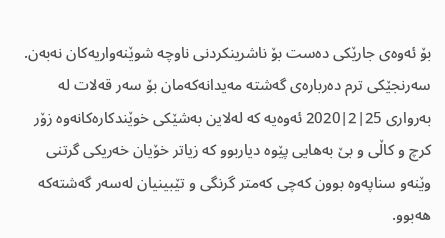بۆ ئەوەی جارێکی دەست بۆ ناشرینکردنی ناوچە شوێنەواریەکان نەبەن.
سەرنجێکی ترم دەربارەی گەشتە مەیدانەکەمان بۆ سەر قەلات لە بەرواری 25|2|2020 ئەوەیە کە لەلاین بەشێکی خوێندکارەکانەوە زۆر کرچ و کاڵی و بێ بەهایی پێوە دیاربوو کە زیاتر خۆیان خەریکی گرتنی وێنەو سناپەوە بوون کەچی کەمتر گرنگی و تێبینیان لەسەر گەشتەکە هەبوو.